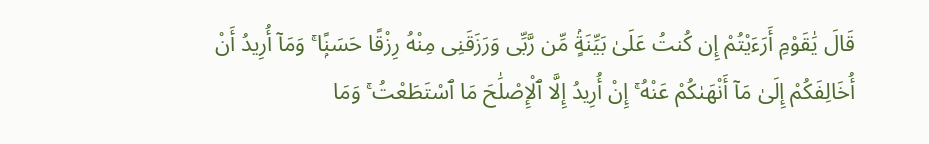قَالَ يَٰقَوْمِ أَرَءَيْتُمْ إِن كُنتُ عَلَىٰ بَيِّنَةٍۢ مِّن رَّبِّى وَرَزَقَنِى مِنْهُ رِزْقًا حَسَنًۭا ۚ وَمَآ أُرِيدُ أَنْ أُخَالِفَكُمْ إِلَىٰ مَآ أَنْهَىٰكُمْ عَنْهُ ۚ إِنْ أُرِيدُ إِلَّا ٱلْإِصْلَٰحَ مَا ٱسْتَطَعْتُ ۚ وَمَا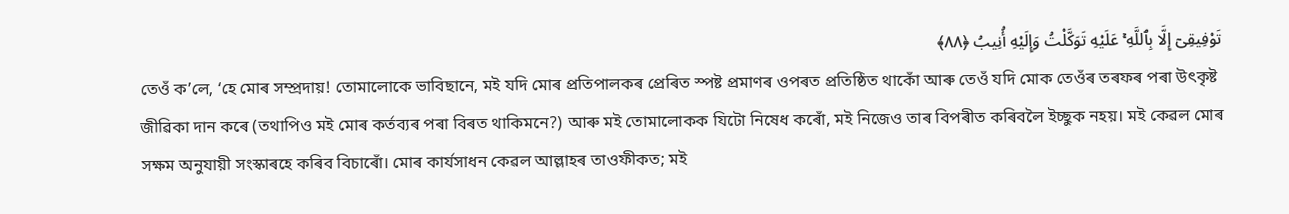تَوْفِيقِىٓ إِلَّا بِٱللَّهِ ۚ عَلَيْهِ تَوَكَّلْتُ وَإِلَيْهِ أُنِيبُ ﴿٨٨﴾
তেওঁ ক’লে, ‘হে মোৰ সম্প্ৰদায়! তোমালোকে ভাবিছানে, মই যদি মোৰ প্ৰতিপালকৰ প্ৰেৰিত স্পষ্ট প্ৰমাণৰ ওপৰত প্ৰতিষ্ঠিত থাকোঁ আৰু তেওঁ যদি মোক তেওঁৰ তৰফৰ পৰা উৎকৃষ্ট জীৱিকা দান কৰে (তথাপিও মই মোৰ কৰ্তব্যৰ পৰা বিৰত থাকিমনে?) আৰু মই তোমালোকক যিটো নিষেধ কৰোঁ, মই নিজেও তাৰ বিপৰীত কৰিবলৈ ইচ্ছুক নহয়। মই কেৱল মোৰ সক্ষম অনুযায়ী সংস্কাৰহে কৰিব বিচাৰোঁ। মোৰ কাৰ্যসাধন কেৱল আল্লাহৰ তাওফীকত; মই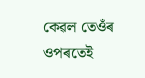কেৱল তেওঁৰ ওপৰতেই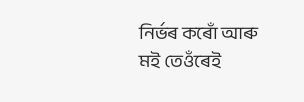নিৰ্ভৰ কৰোঁ আৰু মই তেওঁৰেই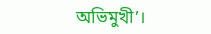অভিমুখী’।